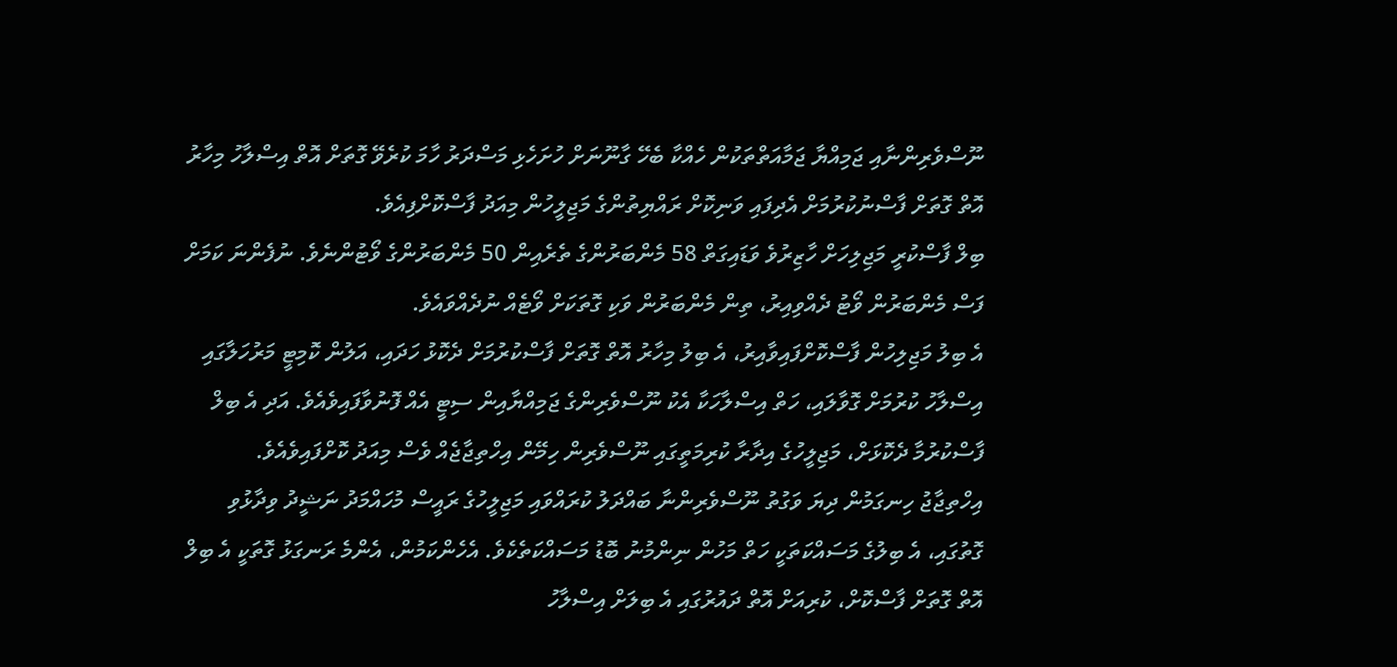ނޫސްވެރިންނާއި ޖަމިއްޔާ ޖަމާއަތްތަކުން ހެއްކާ ބެހޭ ގާނޫނަށް ހުށަހެޅި މަސްދަރު ހާމަ ކުރެވޭ ގޮތަށް އޮތް އިސްލާހު މިހާރު އޮތް ގޮތަށް ފާސްނުކުރުމަށް އެދިފައި ވަނިކޮށް ރައްޔިތުންގެ މަޖިލީހުން މިއަދު ފާސްކޮށްފިއެވެ.
ބިލް ފާސްކުރީ މަޖިލިހަށް ހާޒިރުވެ ވަޑައިގަތް 58 މެންބަރުންގެ ތެރެއިން 50 މެންބަރުންގެ ވޯޓުންނެވެ. ނުފެންނަ ކަމަށް ފަސް މެންބަރުން ވޯޓު ދެއްވިއިރު، ތިން މެންބަރުން ވަކި ގޮތަކަށް ވޯޓެއް ނުދެއްވައެވެ.
އެ ބިލު މަޖިލިހުން ފާސްކޮށްފައިވާއިރު، އެ ބިލު މިހާރު އޮތް ގޮތަށް ފާސްކުރުމަށް ދެކޮޅު ހަދައި، އަލުން ކޮމިޓީ މަރުހަލާގައި އިސްލާހު ކުރުމަށް ގޮވާލައި، ހަތް އިސްލާހަކާ އެކު ނޫސްވެރިންގެ ޖަމިއްޔާއިން ސިޓީ އެއް ފޮނުވާފައިވެއެވެ. އަދި އެ ބިލް ފާސްކުރުމާ ދެކޮޅަށް، މަޖިލީހުގެ އިދާރާ ކުރިމަތީގައި ނޫސްވެރިން ހިމޭން އިހްތިޖާޖެއް ވެސް މިއަދު ކޮށްފައިވެއެވެ.
އިހްތިޖާޖު ހިނގަމުން ދިޔަ ވަގުތު ނޫސްވެރިންނާ ބައްދަލު ކުރައްވައި މަޖިލީހުގެ ރައީސް މުހައްމަދު ނަޝީދު ވިދާޅުވި ގޮތުގައި، އެ ބިލުގެ މަސައްކަތަކީ ހަތް މަހުން ނިންމުނު ބޮޑު މަސައްކަތެކެވެ. އެހެންކަމުން، އެންމެ ރަނގަޅު ގޮތަކީ އެ ބިލް އޮތް ގޮތަށް ފާސްކޮށް، ކުރިއަށް އޮތް ދައުރުގައި އެ ބިލަށް އިސްލާހު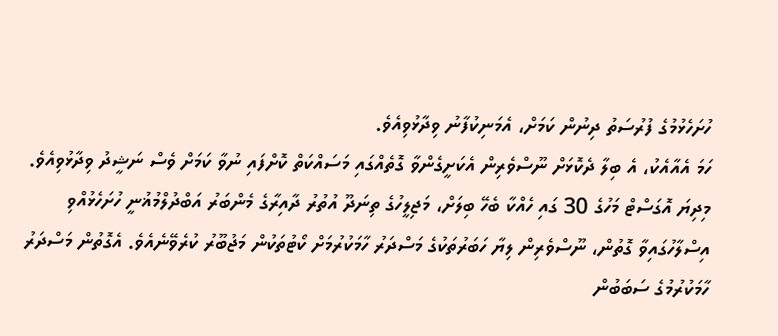ހުށަހެޅުމުގެ ފުރުސަތު ދިނުން ކަމަށް، އެމަނިކުފާނު ވިދާޅުވިއެވެ.
ހަމަ އެއާއެކު، އެ ބިލާ ދެކޮޅަށް ނޫސްވެރިން އެކަށީގެންވާ ގޮތެއްގައި މަސައްކަތް ކޮށްފައި ނުވާ ކަމަށް ވެސް ނަޝީދު ވިދާޅުވިއެވެ.
މިދިޔަ އޮގަސްޓް މަހުގެ 30 ގައި ހެއްކާ ބެހޭ ބިލަށް، މަޖިލީހުގެ ތިނަދޫ އުތުރު ދާއިރާގެ މެންބަރު އަބްދުލްމުޣުނީ ހުށަހެޅުއްވި އިސްލާހުގައިވާ ގޮތުން، ނޫސްވެރިން ލިޔާ ހަބަރުތަކުގެ މަސްދަރު ހާމަކުރުމަށް ކޯޓުތަކުން މަޖުބޫރު ކުރެވޭނެއެވެ. އެގޮތުން މަސްދަރު ހާމަކުރުމުގެ ސަބަބުން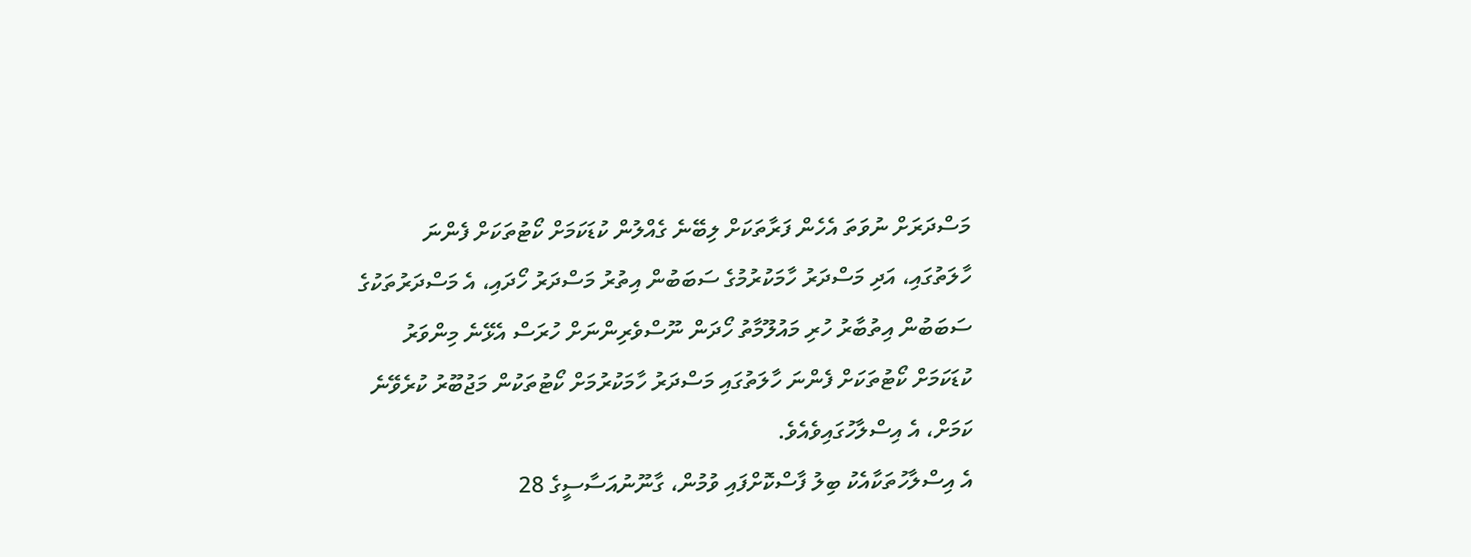މަސްދަރަށް ނުވަތަ އެހެން ފަރާތަކަށް ލިބޭނެ ގެއްލުން ކުޑަކަމަށް ކޯޓުތަކަށް ފެންނަ ހާލަތުގައި، އަދި މަސްދަރު ހާމަކުރުމުގެ ސަބަބުން އިތުރު މަސްދަރު ހޯދައި، އެ މަސްދަރުތަކުގެ ސަބަބުން އިތުބާރު ހުރި މައުލޫމާތު ހޯދަން ނޫސްވެރިންނަށް ހުރަސް އެޅޭނެ މިންވަރު ކުޑަކަމަށް ކޯޓުތަކަށް ފެންނަ ހާލަތުގައި މަސްދަރު ހާމަކުރުމަށް ކޯޓުތަކުން މަޖުބޫރު ކުރެވޭނެ ކަމަށް، އެ އިސްލާހުގައިވެއެވެ.
އެ އިސްލާހުތަކާއެކު ބިލު ފާސްކޮށްފައި ވުމުން، ގާނޫނުއަސާސީގެ 28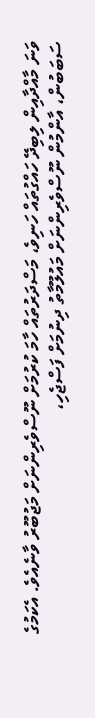ވަނަ މާއްދާއިން ލިބިދޭ ހައްގުތައް ހަނިވެ، މަސްދަރުތައް ހާމަ ކުރުމަށް ނޫސްވެރިންނަށް މަޖުބޫރު ވާނެއެވެ. އެކަމުގެ ސަބަބުން، އާންމުން ނޫސްވެރިންނަށް މައުލޫމާތު ދިނުމަށް ފަސްޖެހި،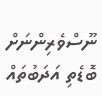ނޫސްވެރިންނަށް ބޮޑެތި އަދަބުތައް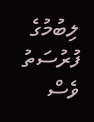ލިބުމުގެ ފުރުސަތު ވެސް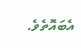އެބައޮތެވެ.